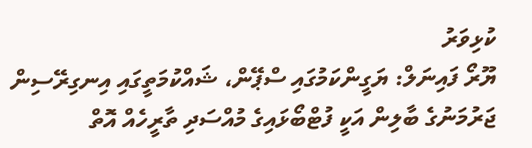ކުޅިވަރު
ޔޫރޯ ފައިނަލް: ޔަގީންކަމުގައި ސްޕޭން، ޝައްކުމަތީގައި އިނގިރޭސިން
ޖަރުމަނުގެ ބާލިން އަކީ ފުޓްބޯޅައިގެ މުއްސަދި ތާރީހެއް އޮތް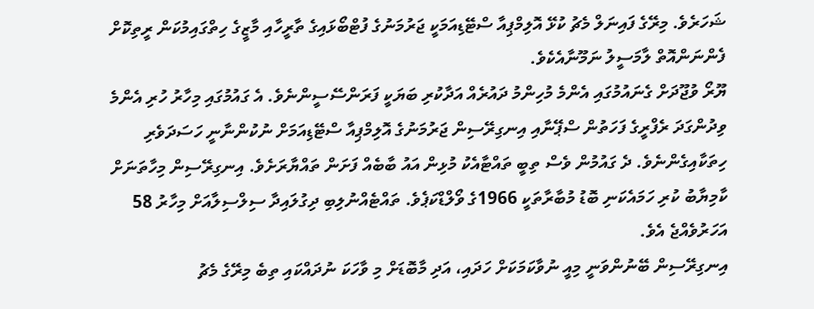ޝަހަރެވެ. މިރޭގެ ފައިނަލް މެޗު ކުޅޭ އޮލިމްޕިއާ ސްޓޭޑިއަމަކީ ޖަރުމަނުގެ ފުޓްބޯޅައިގެ ތާރީހާއި މާޒީގެ ހިތްގައިމުކަން ރީތިކޮށް ފެންނަންއޮތް ލާމަސީލު ނަމޫނާއެކެވެ.
ޔޫރޯ ވުޖޫދަށް ގެނައުމުގައި އެންމެ މުހިންމު ދައުރެއް އަދާކުރި ބަޔަކީ ފަރަންސޭސީންނެވެ. އެ ގައުމުގައި މިހާރު ހުރި އެންމެ ވިދުންގަދަ ރެފްރީގެ ފަހަތުން ސްޕޭނާއި އިނގިރޭސިން ޖަރުމަނުގެ އޮލިމްޕިއާ ސްޓޭޑިއަމަށް ނުކުންނާނީ ހަސަދަވެރި ހިތަކާއިގެންނެވެ. ދެ ގައުމުން ވެސް ތިބީ ތައްޓާއެކު މުޅިން އައު ބާބެއް ފަށަން ތައްޔާރަށެވެ. އިނގިރޭސިން މިހާތަނަށް ކާމިޔާބު ކުރި ހަމައެކަނި ބޮޑު މުބާރާތަކީ 1966ގެ ވޯލްޑްކަޕެވެ. ތައްޓެއްނުލިބި ދިގުލައިދާ ސިލްސިލާއަށް މިހާރު 58 އަހަރުވެއްޖެ އެވެ.
އިނގިރޭސިން ބޭނުންވަނީ މިއީ ނުވާކަމަކަށް ހަދައި، އަދި މާބޮޑަށް މި ވާހަކަ ނުދައްކައި ތިބެ މިރޭގެ މެޗު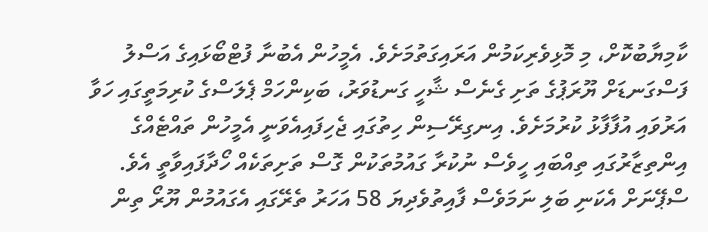ކާމިޔާބުކޮށް، މި މޮޅިވެރިކަމުން އަރައިގަތުމަށެވެ. އެމީހުން އެބުނާ ފުޓްބޯޅައިގެ އަސްލު ފަސްގަނޑަށް ޔޫރަޕުގެ ތަށި ގެނެސް ޝާހީ ގަނޑުވަރު، ބަކިންހަމް ޕެލަސްގެ ކުރިމަތީގައި ހަވާ އަރުވައި އުފާފާޅު ކުރުމަށެވެ. އިނގިރޭސިން ހިތުގައި ޖެހިފައިއެވަނީ އެމީހުން ތައްޓެއްގެ އިންތިޒާރުގައި ތިއްބައި ހީވެސް ނުކުރާ ގައުމުތަކުން ގޮސް ތަށިތަކެއް ހޯދާފައިވާތީ އެވެ. ސްޕޭނަށް އެކަނި ބަލި ނަމަވެސް ފާއިތުވެދިޔަ 58 އަހަރު ތެރޭގައި އެގައުމުން ޔޫރޯ ތިން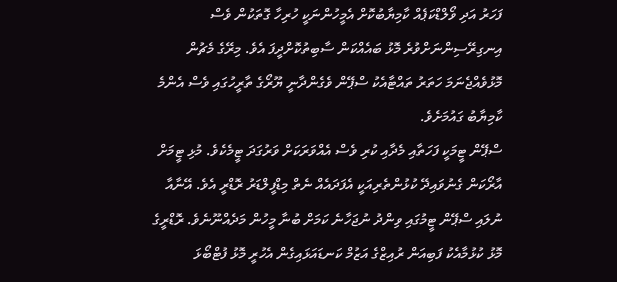ފަހަރު އަދި ވޯލްޑްކަޕެއް ކާމިޔާބުކޮށް އެމީހުންނަކީ ހުރިހާ ގޮތަކުން ވެސް އިނގިރޭސިންނަށްވުރެ މޮޅު ބައެއްކަން ސާބިތުކޮށްދީފަ އެވެ. މިރޭގެ މެޗުން މޮޅުވެއްޖެނަމަ ހަތަރު ތައްޓާއެކު ސްޕޭން ވެގެންދާނީ ޔޫރޯގެ ތާރީހުގައި ވެސް އެންމެ ކާމިޔާބު ގައުމަށެވެ.
ސްޕޭން ޓީމަކީ ފަހަތާއި މެދާއި ކުރި ވެސް އެއްވަރަކަށް ވަރުގަދަ ޓީމެކެވެ. މުޅި ޓީމަށް އާރޯކަން ގެނުވައިދޭ ކުޅުންތެރިއަކީ އެފަދައެއް ނެތް މިޑްފީލްޑަރު ރޮޑްރީ އެވެ. އޭނާއާ ނުލައި ސްޕޭން ޓީމުގައި ވިންދު ނުޖަހާނެ ކަމަށް ބުނާ މީހުން މަދެއްނޫނެވެ. ރޮޑްރީގެ މޮޅު ކުޅުމާއެކު ފަބިއަން ރުއިޒްގެ އަޒުމް ކަނޑައަޅައިގެން އެހުރީ މޮޅު ފުޓްބޯޅަ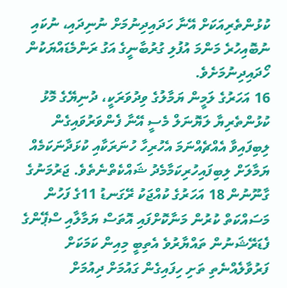ކުޅުންތެރިއަކަށް އޭނާ ހަދައިދިނުމަށް ނުނިދައި، ނުކައި ނުބޮއިހުރެ މަންމަ އުފުލި ގުރުބާނީގެ އަގު ރަންމެޑައްޔަކުން ހޯދައިދިނުމަށެވެ.
16 އަހަރުގެ ލަމީން ޔަމާލުގެ ވިދުވަރަކީ، ދުނިޔޭގެ މޮޅު ކުޅުންތެރިޔާ ލަޔޮނަލް މެސީ އޭނާ ފެންވަރުވައިގެން ލިބިފައިވާ އެއްޗެއްނަމަ އެހުރިހާ ހުނަރަކާއި ކުޅަދާނަކަމެއް ޔަމާލަށް ލިބިފައިހުރިކަމާމެދު ޝައްކެތްނެތެވެ. ޖަރުމަނުގެ ގާނޫނުން 18 އަހަރުގެ ކުއްޖަކު ރޭގަނޑު 11ގެ ފަހުން މަސައްކަތް ކުރުން މަނާކޮށްފައި އޮތަސް ޔަމާލާއި ސްޕޭންގެ ފެޑަރޭޝަނުން ތައްޔާރުވެ އެތިބީ މިއިން ކަމަކަށް ފަރުވާލެއްނެތި ތަށި ހިފައިގެން ގައުމަށް ދިއުމަށް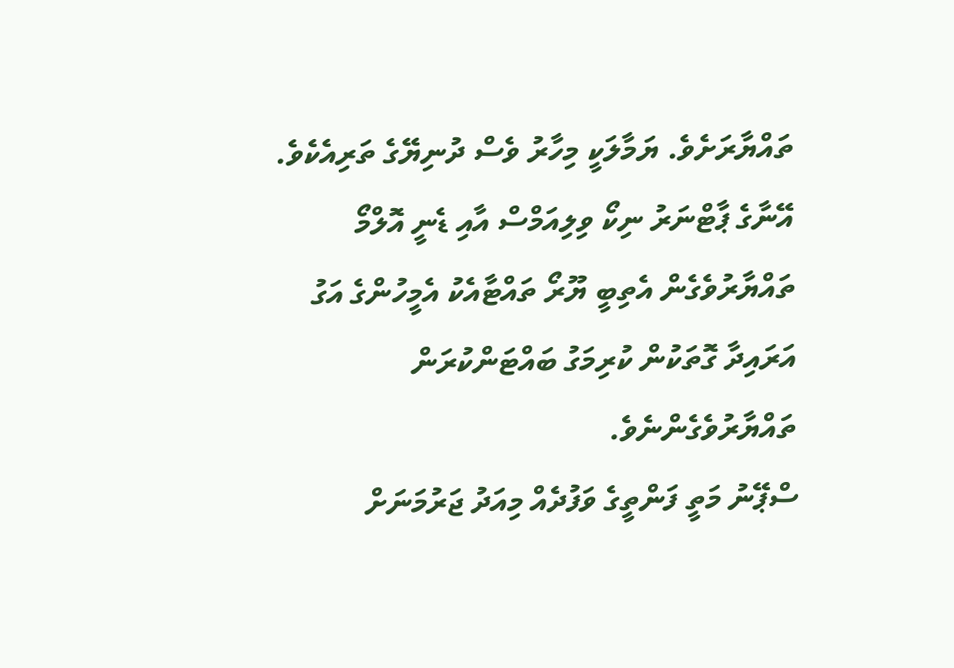ތައްޔާރަށެވެ. ޔަމާލަކީ މިހާރު ވެސް ދުނިޔޭގެ ތަރިއެކެވެ. އޭނާގެ ޕާޓްނަރު ނިކޯ ވިލިއަމްސް އާއި ޑެނީ އޮލްމޯ ތައްޔާރުވެގެން އެތިބީ ޔޫރޯ ތައްޓާއެކު އެމީހުންގެ އަގު އަރައިދާ ގޮތަކުން ކުރިމަގު ބައްޓަންކުރަން ތައްޔާރުވެގެންނެވެ.
ސްޕޭނު މަތީ ފަންތީގެ ވަފުދެއް މިއަދު ޖަރުމަނަށް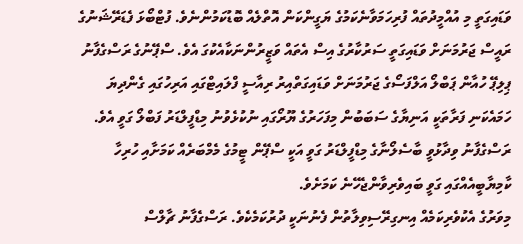ވަޑައިގަތީ މި އުއްމީދުތައް ފުރިހަމަވާނެކަމުގެ ޔަގީންކަން އޮތްލެއް ބޮޑުކަމުންނެވެ. ފުޓްބޯޅަ ފެޑަރޭޝަނުގެ ރައީސް ޖަރުމަނަށް ވަޑައިގަތީ ސަރުކާރުގެ އިސް އެތައް ވަޒީރުންނަކާއެކުގަ އެވެ. ސްޕޭނުގެ ރަސްގެފާނު ޕިލިޕޭ ހުއާން ޕަބްލޯ އަލްފަސޯގެ ޖަރުމަނަށް ވަޑައިގަތްއިރު ރިއާސީ ފްލައިޓްގައި އަރިހުގައި ގެންދިޔަ ހަމައެކަނި ފަރާތަކީ އަނިޔާގެ ސަބަބުން މިފަހަރުގެ ޔޫރޯގައި ނުކުޅެވުނު މިޑްފީލްޑަރު ފަބްލޯ ގަވީ އެވެ. ރަސްގެފާނު ވިދާޅުވީ ބާސެލޯނާގެ މިޑްފީލްޑަރު ގަވީ އަކީ ސްޕޭން ޓީމުގެ މެމްބަރެއް ކަމަށާއި ހުރިހާ ކާމިޔާބީއެއްގައި ގަވީ ބައިވެރިވާންޖެހޭނެ ކަމަށެވެ.
މިވަރުގެ އެކުވެރިކަމެއް އިނގިރޭސިވިލާތުން ފެނުނަކީ ދުރުކަމެކެވެ. ރަސްގެފާނު ޗާލްސް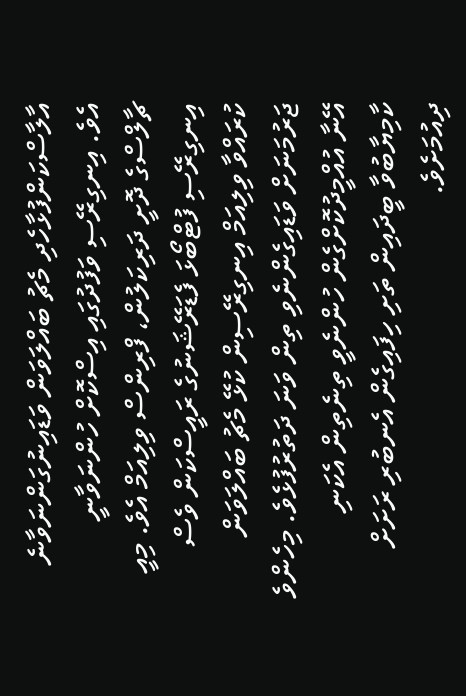އާލާސްކަންފުޅާހެދި މެޗު ބައްލަވަން ވަޑައިނުގަންނަވާނެ އެވެ. އިނގިރޭސި ވަފުދުގައި އިސްކޮށް ހުންނަވާނީ ޗާލްސްގެ ދޮށީ ދަރިކަލުން، ފްރިންސް ވިލިއަމް އެވެ. މިއީ އިނގިރޭސި ފުޓްބޯޅަ ފެޑަރޭޝަނުގެ ރައީސްކަން ވެސް ކުރައްވާ ވިލިއަމް އިނގިރޭސިން ކުޅޭ މެޗު ބައްލަވަން ޖަރުމަނަށް ވަޑައިގެންނެވި ތިން ވަނަ ދަތުރުފުޅެވެ. މިހެންވެ އޭނާ އުއްމީދުކޮށްގެން ހުންނެވީ ތިނެތިން އެކަނި ކާމިޔާބުވާ ބީދައިން ތަށި ހިފައިގެން އެނބުރި ރަށަށް ދިއުމަށެވެ.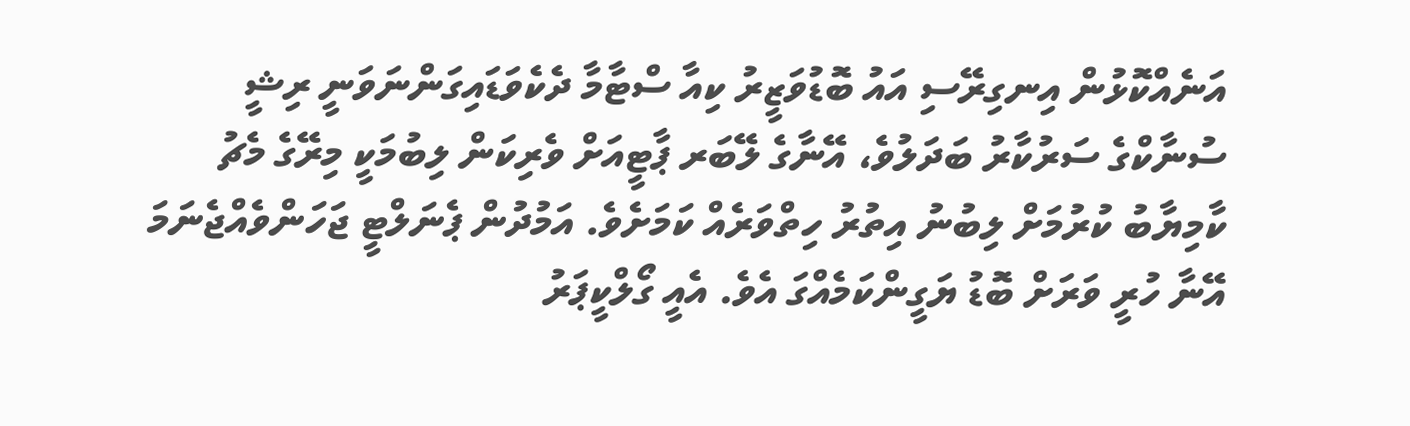އަނެއްކޮޅުން އިނގިރޭސި އައު ބޮޑުވަޒީރު ކިއާ ސްޓާމާ ދެކެވަޑައިގަންނަވަނީ ރިޝީ ސުނާކްގެ ސަރުކާރު ބަދަލުވެ، އޭނާގެ ލޭބަރ ޕާޓީއަށް ވެރިކަން ލިބުމަކީ މިރޭގެ މެޗު ކާމިޔާބު ކުރުމަށް ލިބުނު އިތުރު ހިތްވަރެއް ކަމަށެވެ. އަމުދުން ޕެނަލްޓީ ޖަހަންވެއްޖެނަމަ އޭނާ ހުރީ ވަރަށް ބޮޑު ޔަގީންކަމެއްގަ އެވެ. އެއީ ގޯލްކީޕަރު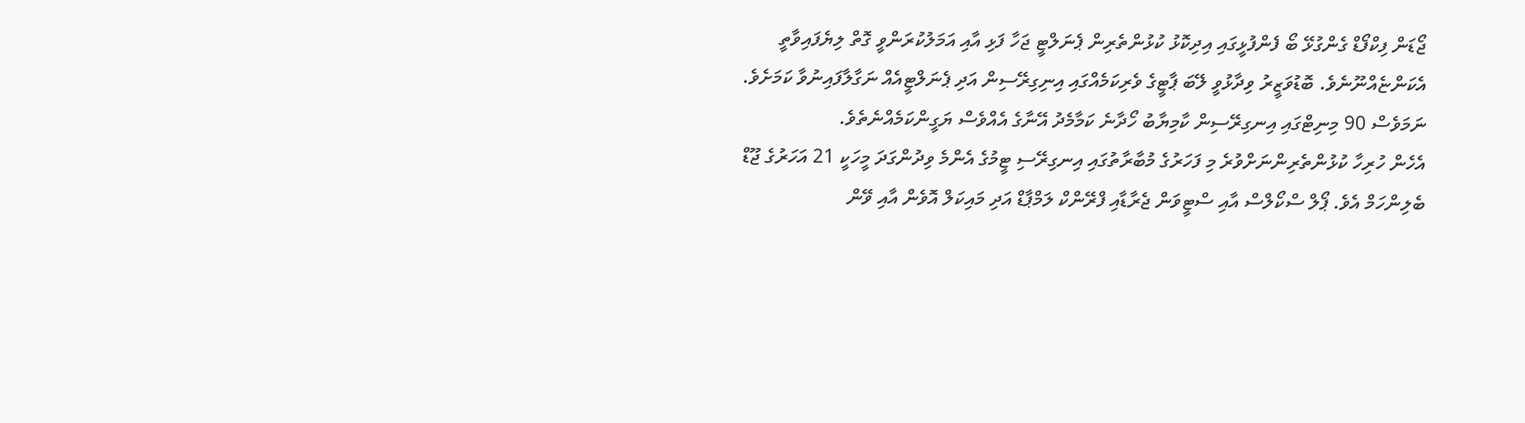ޖޯޑަން ފިކްފޯޑް ގެންގުޅޭ ބޯ ފެންފުޅީގައި އިދިކޮޅު ކުޅުންތެރިން ޕެނަލްޓީ ޖަހާ ފަޅި އާއި އަމަލުކުރަންވީ ގޮތް ލިޔެފައިވާތީ އެކަންޏެއްނޫނެވެ. ބޮޑުވަޒީރު ވިދާޅުވީ ލޭބަ ޕާޓީގެ ވެރިކަމެއްގައި އިނިގިރޭސިން އަދި ޕެނަލްޓީއެއް ނަގާލާފައިނުވާ ކަމަށެވެ. ނަމަވެސް 90 މިނިޓްގައި އިނގިރޭސިން ކާމިޔާބު ހޯދާނެ ކަމާމެދު އޭނާގެ އެއްވެސް ޔަގީންކަމެއްނެތެވެ.
އެހެން ހުރިހާ ކުޅުންތެރިންނަށްވުރެ މި ފަހަރުގެ މުބާރާތުގައި އިނގިރޭސި ޓީމުގެ އެންމެ ވިދުންގަދަ މީހަކީ 21 އަހަރުގެ ޖޫޑް ބެލިންހަމް އެވެ. ޕޯލް ސްކޯލްސް އާއި ސްޓީވަން ޖެރާޑާއި ފްރޭންކް ލަމްޕާޑް އަދި މައިކަލް އޮވެން އާއި ވޭން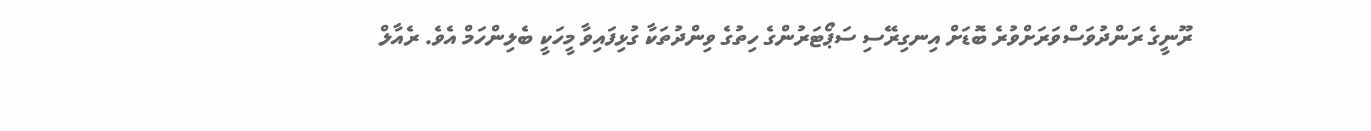ރޫނީގެ ރަންދުވަސްވަރަށްވުރެ ބޮޑަށް އިނގިރޭސި ސަޕޯޓަރުންގެ ހިތުގެ ވިންދުތަކާ ގުޅިފައިވާ މީހަކީ ބެލިންހަމް އެވެ. ރެއާލް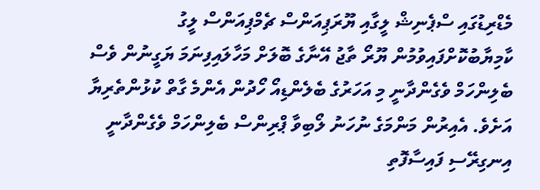މެޑްރިޑުގައި ސްޕެނިޝް ލީގާއި ޔޫރަޕިއަންސް ޗެމްޕިއަންސް ލީގު ކާމިޔާބުކޮށްފައިވުމުން ޔޫރޯ ތާޖު އޭނާގެ ބޮލަށް މަހާލައިފިނަމަ ޔަގީނުން ވެސް ބެލިންހަމް ވެގެންދާނީ މި އަހަރުގެ ބެލެންޑިއޯ ހޯދުން އެންމެ ގާތް ކުޅުންތެރިޔާ އަށެވެ. އެއިރުން މަންމަގެ ނުހަނު ލޯބިވާ ޕްރިންސް ބެލިންހަމް ވެގެންދާނީ އިނގިރޭސި ފައިސާފޮތި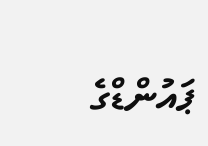ޕައުންޑްގެ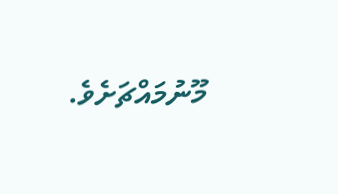މޫނުމައްޗަށެވެ.